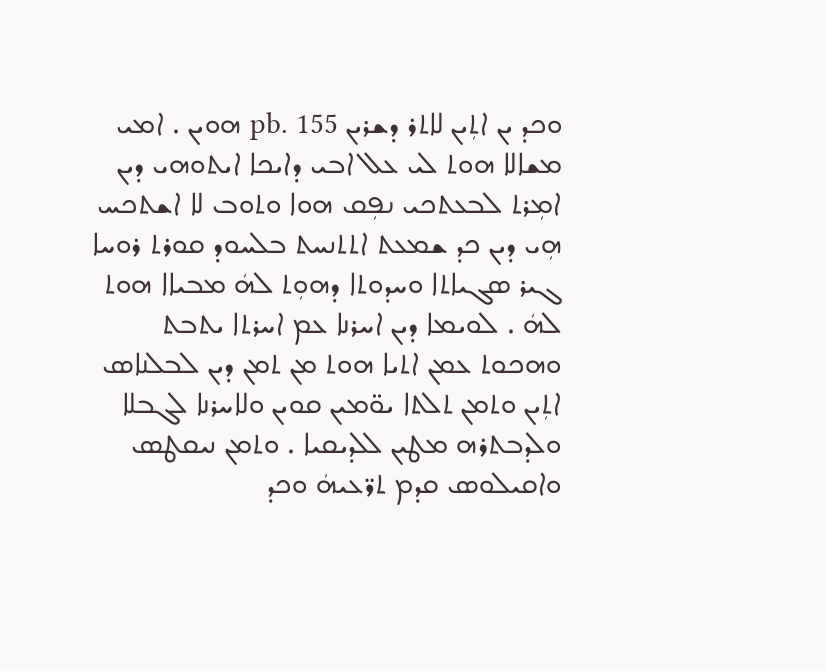ܘܟܕ ܝܢ ܐܬܼܝܢ ܠܐܬܪ ܕܫܪܝܢ pb. 155 ܗܘܝܢ . ܐܡܝ ܡܫܐܠܐ ܗܘܬ ܠܝ ܥܠ ܐܒܝ ܕܐܝܟܐ ܐܝܬܘܗܝ ܕܝܢ ܐܡܼܪܬ ܠܒܥܬܟܝ ܢܦܼܩ ܗܘܐ ܘܬܘܒ ܠܐ ܐܫܬܟܚ ܗܼܝ ܕܝܢ ܟܕ ܫܡܥܬ ܐܬܬܢܚܬ ܒܠܚܘܕ ܩܘܪܬ ܪܘܚܐ ܓܝܪ ܣܓܝܐܬܐ ܘܚܕܘܬܐ ܕܗܘܼܬ ܠܗܿ ܡܒܝܐܐ ܗܘܬ ܠܗܿ . ܠܘܝܡܐ ܕܝܢ ܐܚܪܢܐ ܥܡ ܐܚܪܬܐ ܝܬܒܬ ܘܗܟܘܬ ܥܡܢ ܐܬܝܐ ܗܘܬ ܡܢ ܬܡܢ ܕܝܢ ܠܒܠܢܐܣ ܐܬܼܝܢ ܘܬܡܢ ܬܠܬܐ ܝܘ̈ܡܝܢ ܩܘܝܢ ܘܠܐܚܪܢܐ ܠܓܒܠܐ ܘܠܕܒܬܪܗ ܡܛܝܢ ܠܠܕܝܩܝܐ . ܘܬܡܢ ܢܝܩܛܣ ܘܐܩܝܠܘܣ ܩܕܡ ܬܪ̈ܥܝܗܿ ܘܟܕ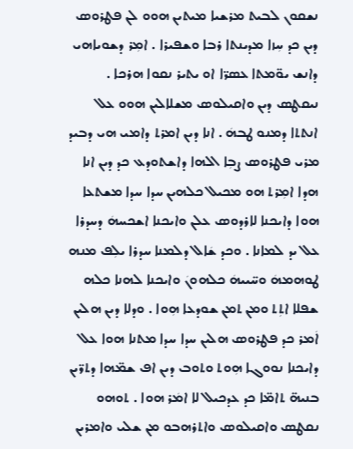ܢܫܩܘܢ ܠܒܝܬ ܡܪܫܝܐ ܡܝܬܝܢ ܗܘܘ ܠܢ ܦܛܪܘܣ ܕܝܢ ܟܕ ܚܼܙܐ ܡܕܝܢܬܐ ܪܒܐ ܘܫܦܝܪܐ . ܐܡܼܪ ܕܫܘܝܐܗܝ ܕܐܢܫ ܝܘ̈ܡܬܐ ܥܣܪ̈ܐ ܐܘ ܝܬܝܪ ܢܩܘܐ ܗܪܟܐ . ܢܝܩܛܣ ܕܝܢ ܘܐܩܝܠܘܣ ܡܫܠܐܠܝܢ ܗܘܘ ܥܠ ܐܢܬܬܐ ܕܡܢܘ ܛܒܗܿ . ܐܢܐ ܕܝܢ ܐܡܪܬ ܕܐܡܝ ܗܝ ܕܒܝܕ ܡܪܝ ܦܛܪܘܣ ܨܒܼܐ ܐܠܗܐ ܕܐܫܬܘܕܥ ܟܕ ܕܝܢ ܐܢܐ ܗܕܐ ܐܡܼܪܬ ܗܘ ܡܟܝܠ ܟܠܗܝܢ ܚܕܐ ܚܕܐ ܡܫܬܥܐ ܗܘܐ ܕܐܝܟܢܐ ܠܐܪܕܘܣ ܥܠܢ ܘܐܝܟܢܐ ܐܫܟܚܗܿ ܕܚܕܪܐ ܥܠ ܝܕ ܠܡܐܢܐ . ܘܟܕ ܫܿܐܠ ܕܠܡܢܐ ܚܕܪܐ ܝܠܼܦ ܡܢܗ ܛܘܗܡܗܿ ܘܚ̈ܝܝܗܿ ܟܠܗܘܢܿ ܘܐܝܟܢܐ ܠܗܢܐ ܟܠܗ ܫܦܠܐ ܐܬܼܬ ܘܡܢ ܬܡܢ ܫܘܕܥܐ ܗܼܘܐ . ܘܕܠܐ ܕܝܢ ܗܠܝܢ ܐܿܡܪ ܟܕ ܦܛܪܘܣ ܗܠܝܢ ܚܕܐ ܚܕܐ ܡܬܢܐ ܗܘܐ ܥܠ ܕܐܝܟܢܐ ܢܘܘܓܐ ܗܼܘܬ ܘܬܘܒ ܕܝܢ ܐܦ ܫܡ̈ܗܐ ܕܬܪ̈ܝܢ ܒܢܝܗ̈ ܬܐܡ̈ܐ ܟܕ ܥܕܟܝܠ ܠܐ ܐܡܿܪ ܗܘܐ . ܬܘܗܘ ܢܩܛܣ ܘܐܩܝܠܘܣ ܘܐܬܪܗܒܘ ܡܢ ܫܠܝ ܘܐܡܪܝܢ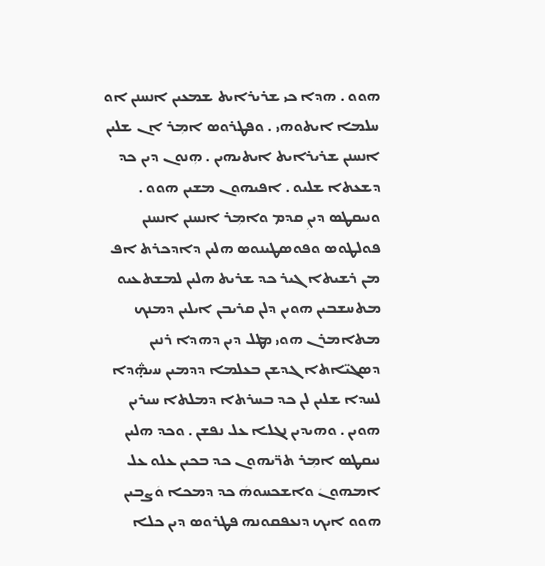ܗܘܘ . ܗܕܐ ܟܝ ܫܪܝܪܐܝܬ ܫܡܥܝܢ ܐܢܚܢܢ ܐܘ ܚܠܡܐ ܐܝܬܘܗܝ . ܘܦܛܪܘܣ ܐܡܼܪ ܐܢ ܫܠܝܢ ܐܢܚܢܢ ܫܪܝܪܐܝܬ ܐܝܬܝܗܝܢ . ܗܼܢܘܢ ܕܝܢ ܟܕ ܕܫܥܬܐ ܫܠܝܘ . ܐܦܝܗܘܢ ܡܫܝܢ ܗܘܘ . ܘܢܝܩܛܣ ܕܝܢܼ ܩܕܡ ܘܐܡܼܪ ܐܢܚܢܢ ܐܢܚܢܢ ܦܘܠܛܘܣ ܘܦܘܣܛܝܢܘܣ ܗܠܝܢ ܕܐܕܟܪܬ ܐܦ ܡܢ ܪܫܝܬܐ ܓܝܪ ܟܕ ܫܪܝܬ ܗܠܝܢ ܠܡܫܬܥܝܘ ܡܬܚܫܒܝܢ ܗܘܝܢ ܕܠܢ ܩܪܝܒܢ ܐܝܠܝܢ ܕܡܢܟ ܡܬܐܡܪܢ ܗܘܝ ܡܛܠ ܕܝܢ ܕܗܕܐ ܪܢܝܢ ܕܣܓܝ̈ܐܬܐ ܓܕܫܢ ܒܥܠܡܐ ܕܕܡܝܢ ܚܞܕܐ ܠܚܕܐ ܫܠܝܢ ܠܢ ܟܕ ܒܚܪܬܐ ܕܡܠܬܐ ܚܝܪܝܢ ܗܘܝܢ . ܘܗܝܕܝܢ ܢܓܠܐ ܥܠ ܢܦܫܢ . ܘܟܕ ܗܠܝܢ ܢܝܩܛܣ ܐܡܼܪ ܬܪ̈ܝܗܘܢ ܟܕ ܒܟܝܢ ܥܠܘ ܥܠ ܐܡܗܘܢܿ ܘܐܫܟܚܘܗܿ ܟܕ ܕܡܟܐ ܘܿܨܒܝܢ ܗܘܘ ܐܝܟ ܕܢܥܦܩܘܢܗ ܦܛܪܘܣ ܕܝܢ ܟܠܐ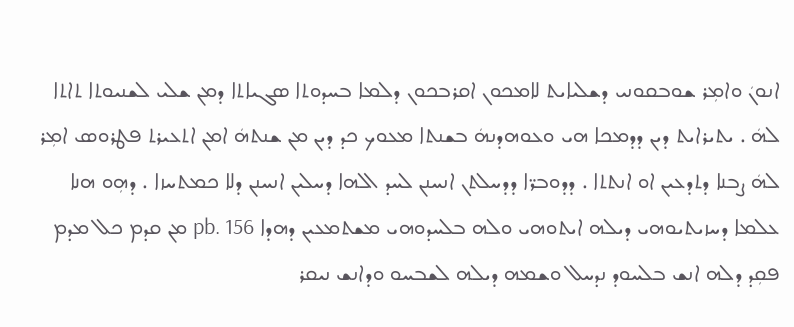ܐܢܘܢܿ ܘܐܡܼܪ ܫܘܒܩܘܢܝ ܕܫܠܝܐܝܬ ܠܐܡܟܘܢ ܐܩܪܒܟܘܢ ܕܠܡܐ ܒܚܕܘܬܐ ܣܓܝܐܬܐ ܕܡܢ ܫܠܝ ܠܫܢܝܘܬܐ ܬܐܬܐ ܠܗܿ . ܝܬܝܪܐܝܬ ܕܝܢ ܕܕܡܟܐ ܗܝ ܘܥܘܗܕܢܗܿ ܒܫܢܬܐ ܡܥܘܟ ܟܕ ܕܝܢ ܡܢ ܫܢܬܗܿ ܐܡܢ ܐܬܥܝܪܬ ܦܛܪܘܣ ܐܡܼܪ ܠܗܿ ܨܒܢܐ ܕܬܕܥܝܢ ܐܘ ܐܢܬܬܐ . ܕܕܘܒܪ̈ܐ ܕܕܚܠܬܢ ܐܢܚܢܢ ܠܚܕ ܐܠܗܐ ܕܚܠܝܢ ܐܢܚܢܢ ܕܠܐ ܟܡܬܚܙܐ . ܕܗܼܘ ܗܢܐ ܥܠܡܐ ܕܚܙܝܬܝܘܗܝ ܕܝܠܗ ܐܝܬܘܗܝ ܘܠܗ ܒܠܚܕܘܗܝ ܡܫܬܡܥܝܢ ܕܗܕܐ pb. 156 ܡܢ ܩܕܡ ܟܠ ܡܕܡ ܦܩܼܕ ܕܠܗ ܐܢܫ ܒܠܚܘܕ ܢܕܚܠ ܘܫܡܗ ܕܝܠܗ ܠܫܒܚܘ ܘܕܐܢܫ ܢܝܩܪ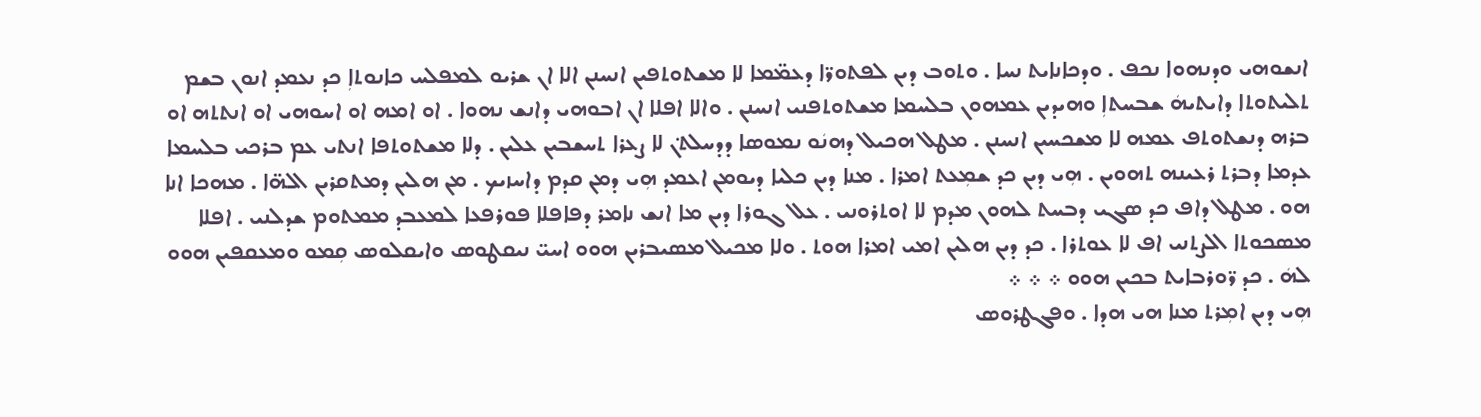ܐܢܫܘܗܝ ܘܕܢܗܘܐ ܢܟܦ . ܘܕܟܐܢܐܝܬ ܢܚܐ . ܘܬܘܒ ܕܝܢ ܠܦܬܘܪ̈ܐ ܕܥܡ̈ܡܐ ܠܐ ܡܫܬܘܬܦܝܢ ܐܢܚܢܢ ܐܠܐ ܐܢ ܫܪܝܘ ܠܡܦܠܚ ܟܐܢܘܬܐܼ ܟܕ ܢܥܡܕ ܐܢܘܢ ܒܫܡ ܬܠܝܬܘܬܐ ܕܐܝܬܝܗܿ ܫܒܚܬܐܼ ܘܗܝܕܝܢ ܥܡܗܘܢ ܒܠܚܡܐ ܡܫܬܘܬܦܢܝ ܐܢܚܢܢ . ܘܐܠܐ ܐܦܠܐ ܐܢ ܐܒܘܗܝ ܕܐܢܫ ܢܗܘܐ . ܐܘ ܐܡܗ ܐܘ ܐܚܘܗܝ ܐܘ ܐܢܬܬܗ ܐܘ ܒܪܗ ܕܢܫܬܘܬܦ ܥܡܗ ܠܐ ܡܫܟܚܝܢ ܐܢܚܢܢ . ܡܛܠ ܗܟܝܠ ܕܗܢܿܘ ܢܡܘܣܐ ܕܕܚܠܬ݀ܢ ܠܐ ܨܥܪܐ ܬܚܫܒܝܢ ܥܠܝܢ . ܕܠܐ ܡܫܬܘܬܦܐ ܐܢܬܝ ܥܡ ܒܪܟܝ ܒܠܚܡܐ ܥܕܡܐ ܕܒܪܬ ܪܥܝܢܗ ܬܗܘܝܢ . ܗܼܝ ܕܝܢ ܟܕ ܫܡܼܥܬ ܐܡܪܐ . ܡܢܐ ܕܝܢ ܟܠܝܐ ܕܝܘܡܢ ܐܥܡܕ ܗܼܝ ܕܡܢ ܩܕܡ ܕܐܚܙܝܟ . ܡܢ ܗܠܝܢ ܕܡܬܩܪܝܢ ܐܠܗ̈ܐ . ܡܗܟܐ ܐܢܐ ܗܘ . ܡܛܠ ܕܐܦ ܟܕ ܣܓܝ ܕܒܚܬ ܠܗܘܢ ܡܕܡ ܠܐ ܐܘܬܪܘܢܝ . ܥܠ ܓܘܪܐ ܕܝܢ ܡܐ ܐܢܫ ܢܐܡܪ ܕܦܐܦܠܐ ܦܘܪܦܥܐ ܠܡܥܒܕ ܡܡܬܘܡ ܫܕܠܢܝ . ܐܦܠܐ ܡܣܟܘܬܐ ܐܠܨܬܢܝ ܐܦ ܠܐ ܥܘܬܪܐ . ܟܕ ܕܝܢ ܗܠܝܢ ܐܡܝ ܐܡܪܐ ܗܘܬ . ܘܠܐ ܡܟܝܠ ܡܣܝܒܪܝܢ ܗܘܘ ܐܚܝ̈ ܢܝܩܛܘܣ ܘܐܝܩܠܘܣ ܩܼܡܘ ܘܡܥܩܦܝܢ ܗܘܘ ܠܗܿ . ܟܕ ܪ̈ܘܪܒܐܝܬ ܒܟܝܢ ܗܘܘ ܀ ܀ ܀
ܗܼܝ ܕܝܢ ܐܡܼܪܬ ܡܢܐ ܗܝ ܗܕܐ . ܘܦܓܛܪܘܣ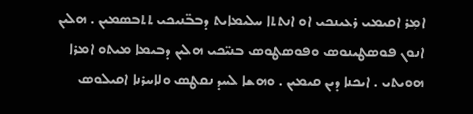ܐܡܼܪ ܐܩܝܡܝ ܪܥܝܢܟܝ ܐܘ ܐܢܬܬܐ ܚܠܝܡܐܝܬ ܕܒܒ̈ܢܝܟܝ ܬܬܒܣܡܝܢ . ܗܠܝܢ ܐܢܘܢ ܦܘܣܛܝܢܘܣ ܘܦܘܣܛܘܣ ܒܢܝ̈ܟܝ ܗܠܝܢ ܕܒܝܡܐ ܡܝܬܘ ܐܡܪܐ ܗܘܝܬܝ . ܐܝܟܢܐ ܕܝܢ ܩܝܡܝܢ . ܘܗܫܐ ܠܚܕ ܢܩܛܣ ܘܠܐܚܪܢܐ ܐܩܝܠܘܣ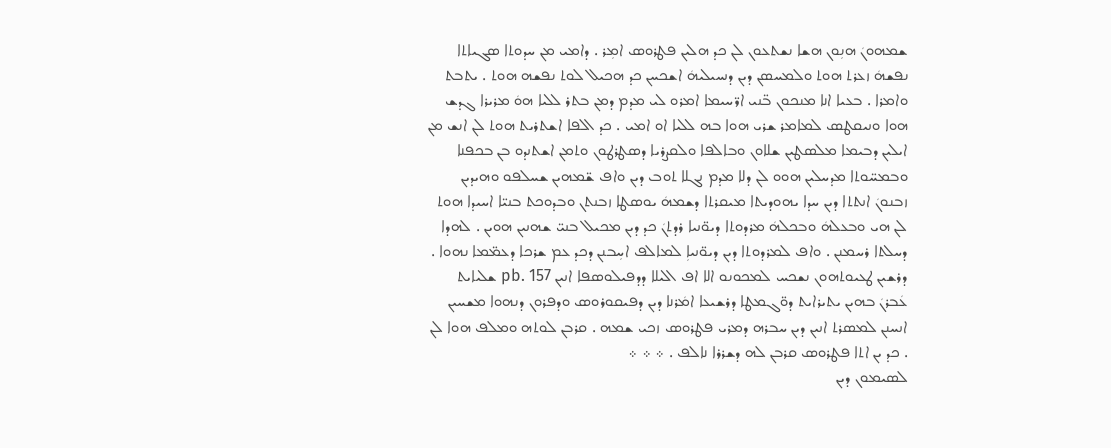ܫܡܗܘܢܿ ܗܢܼܘܢ ܗܫܐ ܢܫܬܥܘܢ ܠܢ ܟܕ ܗܠܝܢ ܦܛܪܘܣ ܐܡܼܪ . ܕܐܡܝ ܡܢ ܚܕܘܬܐ ܣܓܝܐܬܐ ܢܦܫܗܿ ܙܥܪܬ ܗܘܬ ܘܠܡܚܣܢ ܕܝܢ ܕܢܚܝܠܝܗܿ ܐܫܟܚܢ ܟܕ ܗܟܝܠ ܠܘܬ ܢܦܫܗ ܗܘܬ . ܝܬܒܬ ܘܐܡܪܐ . ܒܥܝܐ ܐܢܐ ܡܢܟܘܢ ܒ̈ܢܝ ܐܪ̈ܚܝܡܐ ܐܡܪܘ ܠܝ ܡܕܡ ܕܡܢ ܒܬܪ ܠܠܝܐ ܗܘܿ ܡܪܝܪܐ ܓܕܫ ܗܘܐ ܘܢܝܩܛܣ ܠܡܐܡܪ ܫܪܝ ܗܘܐ ܒܗ ܠܠܝܐ ܐܘ ܐܡܝ . ܟܕ ܐܠܦܐ ܐܫܬܪܝܬ ܗܘܬ ܠܢ ܐܢܫ ܡܢ ܐܝܠܝܢ ܕܒܝܡܐ ܡܠܣܛܝܢ ܫܠܐܘܢ ܘܒܐܠܦܐ ܘܠܩܨܪܝܐ ܕܣܛܪܛܘܢ ܘܬܡܢ ܐܫܬܢܕܘ ܒܢ ܒܟܦܢܐ ܘܒܡܚ̈ܘܬܐ ܡܕܚܠܝܢ ܗܘܘ ܠܢ ܕܠܐ ܡܕܡ ܢܓܠܐ ܬܘܒ ܕܝܢ ܘܐܦ ܫ̈ܡܗܝܢ ܫܚܠܦܘ ܘܗܝܕܝܢ ܙܒܢܘܢܿ ܐܢܬܬܐ ܕܝܢ ܚܕܐ ܝܗܘܕܝܬܐ ܡܝܩܪܬܐ ܕܫܡܗܿ ܝܘܣܛܐ ܙܒܢܬܢ ܘܒܕܘܟܬ ܒܢܝ̈ܐ ܐܚܝܕܐ ܗܘܬ ܠܢ ܗܝ ܘܒܥܠܗܿ ܘܒܟܠܗܿ ܡܪܕܘܬܐ ܕܝܘ̈ܢܝܐ ܪܕܬܢܿ ܟܕ ܕܝܢ ܡܟܝܠ ܒܢܝ̈ ܫܗܢܝܢ ܗܘܝܢ . ܠܗܕܐ ܕܚܠܬܐ ܪܚܡܢܢ . ܘܐܦ ܠܡܪܕܘܬܐ ܕܝܢ ܕܝܘ̈ܢܝܐܼ ܠܡܐܠܦ ܐܚܼܒܢܢ ܕܟܕ ܥܡ ܫܪܟܐ ܕܥܡ̈ܡܐ ܢܗܘܐ . ܕܪܫܝܢ ܛܥܝܘܬܗܘܢ ܢܫܟܚ ܠܡܟܘܢܘ ܐܠܐ ܐܦ ܐܠܝܠܐ ܕܕܦܝܠܘܣܦܐ ܐܢܝܢ pb. 157 ܫܠܝܐܝܬ ܥܿܒܪܢܿ ܒܗܝܢ ܝܬܝܪܐܝܬ ܕܘ̈ܓܡܛܐ ܕܪܫܝܥܐ ܐܡܿܪܢܐ ܕܝܢ ܕܦܝܩܘܪܘܣ ܘܕܦܪܘܢ ܕܢܗܘܐ ܡܫܚܝܢ ܐܢܚܢܢ ܠܡܣܪܬ ܐܢܝܢ ܕܝܢ ܚܒܪܗ ܕܡܪܝ ܦܛܪܘܣ ܙܟܝ ܫܡܗ . ܩܪܒܢ ܠܘܬܗ ܘܡܠܦ ܗܘܐ ܠܢ . ܟܕ ܝܢ ܐܬܐ ܦܛܪܘܣ ܩܪܒܢ ܠܗ ܕܫܪܪܐ ܢܐܠܦ . ܀ ܀ ܀
ܠܣܝܡܘܢ ܕܝܢ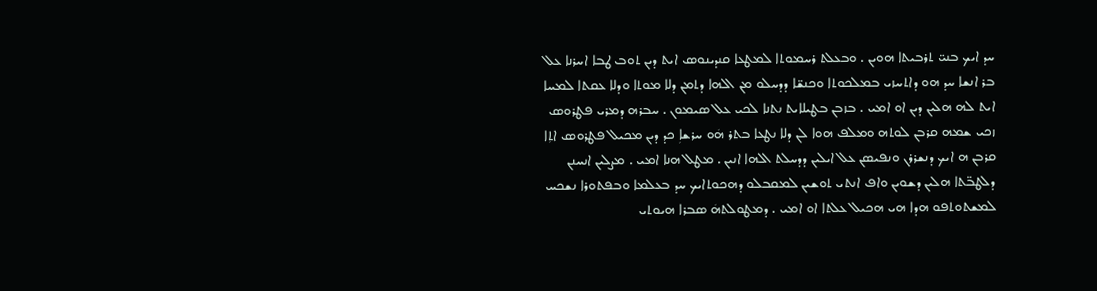ܚܕ ܐܝܟ ܒܢܝ̈ ܬܪܒܝܬܐ ܗܘܝܢ . ܘܒܥܠܬ ܪܚܡܘܬܐ ܠܡܛܥܐ ܩܢܕܝܢܘܣ ܐܝܬ ܕܝܢ ܬܘܒ ܛܒܐ ܐܚܪܢܐ ܥܠ ܒܪ ܐܢܫܐ ܚܕ ܗܘ ܕܐܬܚܙܝ ܒܡܠܟܘܬܐ ܘܟܢܫ̈ܐ ܕܕܚܠܘ ܡܢ ܐܠܗܐ ܕܬܡܢ ܕܠܐ ܡܘܬܐ ܘܕܠܐ ܥܩܬܐ ܠܡܚܐ ܐܝܬ ܠܗ ܗܠܝܢ ܕܝܢ ܐܘ ܐܡܝ . ܒܙܒܢ ܒܛܝܠܐܝܬ ܢܬܢܐ ܠܟܝ ܥܠ ܣܝܡܘܢ . ܚܒܪܗ ܕܡܪܝ ܦܛܪܘܣ ܙܟܝ ܫܡܗ ܩܪܒܢ ܠܘܬܗ ܘܡܠܦ ܗܘܐ ܠܢ ܕܠܐ ܢܛܥܐ ܒܬܪ ܗܿܘ ܚܪܫܐܼ ܟܕ ܕܝܢ ܡܟܝܠ ܦܛܪܘܣ ܐܬܼܐ ܩܪܒܢ ܗ ܐܝܟ ܕܢܫܪܪܢ ܘܢܦܝܣܢ ܥܠ ܐܝܠܝܢ ܕܕܚܠܬ ܐܠܗܐ ܐܢܝܢ . ܡܛܠ ܗܢܐ ܐܡܝ . ܡܨܠܝܢ ܐܢܚܢܢ ܕܠܛܒ̈ܬܐ ܗܠܝܢ ܕܫܘܝܢ ܘܐܦ ܐܢܬܝ ܬܘܫܝܢ ܠܡܩܒܠܘ ܕܗܟܘܬܐܝܟ ܚܕ ܒܥܠܡܐ ܘܒܦܬܘܪܐ ܢܫܟܚ ܠܡܫܬܘܬܦܘ ܗܕܐ ܗܝ ܗܟܝܠ ܥܠܬܐ ܐܘ ܐܡܝ . ܕܡܛܘܠܬܗܿ ܣܒܪܐ ܗܝܘܬܝ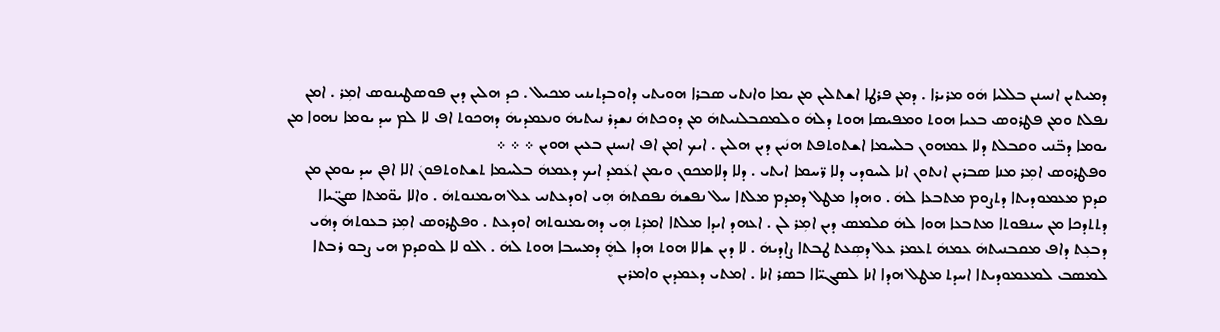ܕܡܝܬܝܢ ܐܢܚܢܢ ܒܠܠܝܐ ܗܿܘ ܡܪܝܪܐ . ܕܡܢ ܦܪܛܐ ܐܫܬܠܝܢ ܡܢ ܝܡܐ ܘܐܢܬܝ ܣܒܪܐ ܗܘܝܬܝ ܕܐܘܒܕܬܝܢܝ ܡܟܝܠ . ܟܕ ܗܠܝܢ ܕܝܢ ܦܘܣܛܝܢܘܣ ܐܡܼܪ . ܐܡܢ ܢܦܠܬ ܘܡܢ ܦܛܪܘܣ ܒܥܝܐ ܗܘܬ ܘܡܦܝܣܐ ܗܘܬ ܕܠܗܿ ܘܠܡܩܒܠܢܝܬܗܿ ܡܢ ܕܘܟܬܗܿ ܢܫܕܪ ܢܝܬܝܗܿ ܘܢܥܡܕܝܗܿ ܕܗܟܘܬ ܐܦ ܠܐ ܠܡ ܚܕ ܝܘܡܐ ܢܗܘܐ ܡܢ ܝܘܡܐ ܕܒ̈ܢܝ ܘܩܒܠܬ ܕܠܐ ܥܡܗܘܢ ܒܠܚܡܐ ܐܫܬܘܬܦܬ ܗܢܿܝܢ ܕܝܢ ܗܠܝܢ . ܐܝܟ ܐܡܢ ܐܦ ܐܢܚܢܢ ܒܥܝܢ ܗܘܝܢ ܀ ܀ ܀
ܘܦܛܪܘܣ ܐܡܼܪ ܡܢܐ ܣܒܪܝܢ ܐܢܬܘܢ ܐܢܐ ܠܚܘܕܝ ܕܠܐ ܪ̈ܚܡܐ ܐܝܬܝ . ܕܠܐ ܕܠܐܡܟܘܢ ܘܝܡܢ ܐܥܿܡܕ ܐܝܟ ܕܥܡܗܿ ܒܠܚܡܐ ܬܫܬܘܬܦܘܢܿ ܐܠܐ ܐܦܢ ܚܕ ܝܘܡܢ ܡܢ ܩܕܡ ܡܥܡܘܕܝܬܐ ܕܬܨܘܡ ܡܬܒܥܐ ܠܗܿ . ܘܗܕܐ ܡܛܠ ܕܡܕܡ ܡܠܬܐ ܚܠ ܢܦܫܗܿ ܢܦܩܬܗܿ ܗܼܝ ܐܘܕܥܬܢܝ ܥܠ ܗܝܡܢܘܬܗܿ . ܘܐܠܐ ܝܘ̈ܡܬܐ ܣܓ̈ܝܐܐ ܕܬܬܕܟܐ ܡܢ ܚܢܦܘܬܐ ܡܬܒܥܐ ܗܘܐ ܠܗܿ ܩܠܡܣ ܕܝܢ ܐܡܼܪ ܠܢ . ܐܥܗܕ ܐܝܕܐ ܡܠܬܐ ܐܡܪܼܬ ܗܼܝ ܕܗܝܡܢܘܬܗ ܐܘܕܥܬ . ܘܦܛܪܘܣ ܐܡܼܪ ܒܥܘܬܗܿ ܕܗܿܝ ܕܒܥܼܬ ܕܐܦ ܡܩܒܢܝܬܗܿ ܥܡܗܿ ܬܥܡܪ ܥܠ ܕܣܼܥܬ ܛܒܬܐ ܨܐܕܝܗܿ . ܠܐ ܕܝܢ ܫܐܠܐ ܗܘܬ ܗܕܐ ܠܗܷܿ ܕܡܚܒܐ ܗܘܬ ܠܗܿ . ܐܠܘ ܠܐ ܠܘܩܕܡ ܗܝ ܨܒܘ ܪܒܬܐ ܠܡܣܒ ܠܡܥܡܘܕܝܬܐ ܐܚܕܬ ܡܛܠ ܗܕܐ ܐܢܐ ܠܣܓܝ̈ܐܐ ܒܣܪ ܐܢܐ . ܐܡܬܝ ܕܥܡܕܝܢ ܘܐܡܪܝܢ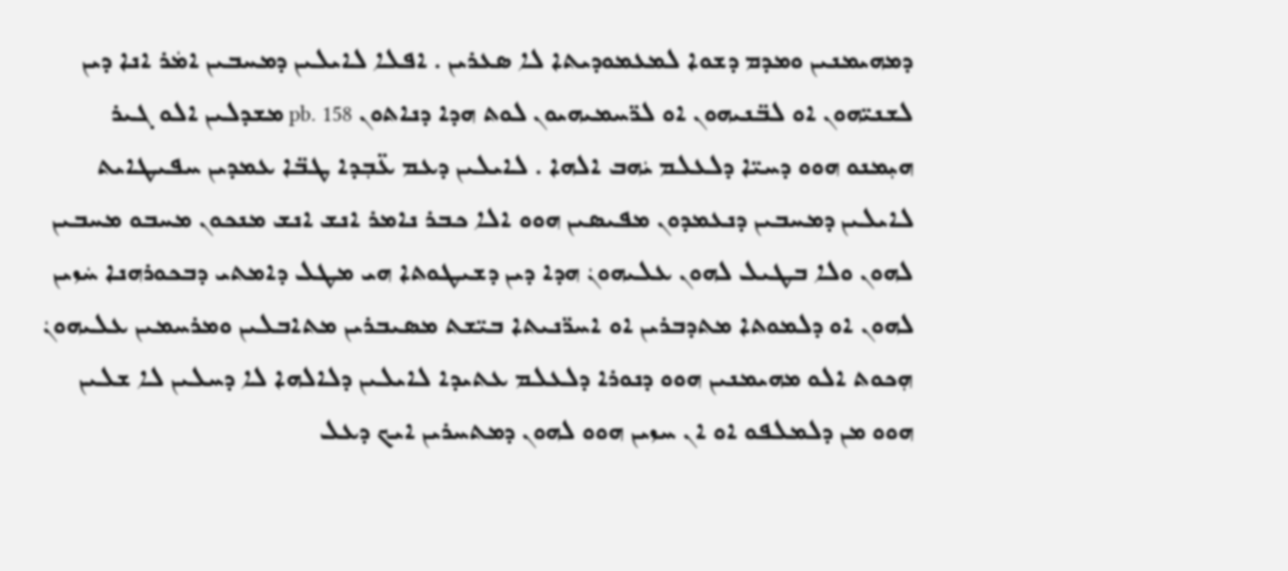ܕܡܗܝܡܢܝܢ ܘܡܕܡ ܕܫܘܐ ܠܡܥܡܘܕܝܬܐ ܠܐ ܣܥܪܝܢ . ܐܦܠܐ ܠܐܝܠܝܢ ܕܡܚܒܝܢ ܐܡܿܪ ܐܢܐ ܕܝܢ ܠܫܢܝ̈ܗܘܢ ܐܘ ܠܒ̈ܢܝܗܘܢ ܐܘ ܠܪ̈ܚܡܝܗܝܘܢ ܠܘܬ ܗܕܐ ܕܢܐܬܘܢ pb. 158 ܡܫܕܠܝܢ ܐܠܘ ܓܝܪ ܗܝܼܡܢܘ ܗܘܘ ܕܚܝ̈ܐ ܕܠܥܠܡ ܝܿܗܒ ܐܠܗܐ . ܠܐܝܠܝܢ ܕܥܡ ܥ̈ܒܼܕܐ ܛܒ̈ܐ ܥܡܕܝܢ ܚܦܝܛܐܝܬ ܠܐܝܠܝܢ ܕܡܚܒܝܢ ܕܢܥܡܕܘܢ ܡܦܝܣܝܢ ܗܘܘ ܐܠܐ ܟܒܪ ܢܐܡܪ ܐܢܫ ܐܢܫ ܡܢܟܘܢ ܡܚܒܘ ܡܚܒܝܢ ܠܗܘܢ ܘܠܐ ܒܛܝܠ ܠܗܘܢ ܥܠܝܗܘܢܿ ܗܕܐ ܕܝܢ ܕܫܝܛܘܬܐ ܗܝ ܡܛܠ ܕܐܡܬܝ ܕܒܟܘܪܗܢܐ ܚܿܙܝܢ ܠܗܘܢ ܐܘ ܕܠܡܘܬܐ ܡܬܕܒܪܝܢ ܐܘ ܐܚܪ̈ܢܝܬܐ ܒܝ̈ܫܬ ܡܣܝܒܪܝܢ ܡܬܐܒܠܝܢ ܘܡܪܚܡܝܢ ܥܠܝܗܘܢܿ ܗܼܟܘܬ ܐܠܘ ܡܗܝܡܢܝܢ ܗܘܘ ܕܢܘܪܐ ܕܠܥܠܡ ܥܬܝܕܐ ܠܐܝܠܝܢ ܕܠܐܠܗܐ ܠܐ ܕܚܠܝܢ ܠܐ ܫܠܝܢ ܗܘܘ ܡܢ ܕܠܡܠܦܘ ܐܘ ܐܢ ܚܙܝܢ ܗܘܘ ܠܗܘܢ ܕܡܬܚܪܝܢ ܐܝܟ ܕܥܠ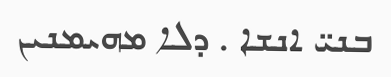ܒܢܝ̈ ܐܢܫܐ . ܕܠܐ ܡܗܝܡܢܝܢ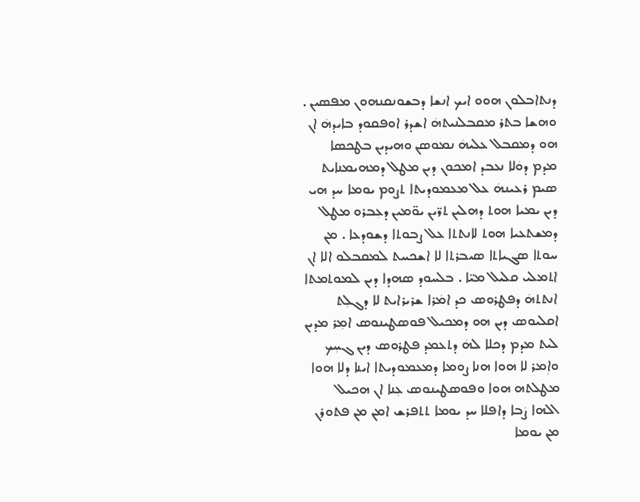ܕܢܬܐܒܠܘܢ ܗܘܘ ܐܝܟ ܐܢܫܐ ܕܒܫܘܢܩܢܗܘܢ ܡܦܣܝܢ . ܘܗܫܐ ܒܬܪ ܡܩܒܠܢܝܬܗܿ ܐܫܕܪ ܐܘܦܩܘܕ ܒܐܝܕܗܿ ܐܢ ܗܘ ܕܡܩܒܠ ܥܠܝܗܿ ܢܡܘܣܢ ܘܗܝܕܝܢ ܒܛܟܣܐ ܡܕܡ ܕܘܿܠܐ ܢܥܒܕ ܐܡܟܘܢ ܕܝܢ ܡܛܠ ܕܡܗܝܡܢܐܝܬ ܣܝܡ ܪܥܝܢܗܿ ܥܠ ܡܥܡܘܕܝܬܐ ܬܨܘܡ ܝܘܡܐ ܚܕ ܗܝ ܕܝܢ ܝܡܝܐ ܗܘܬ ܕܗܠܝܢ ܬܪ̈ܝܢ ܝܘ̈ܡܝܢ ܕܥܼܒܪܘ ܡܛܠ ܕܡܫܬܥܝܐ ܗܘܬ ܠܐܢܬܬܐ ܥܠ ܨܒܘܬܐ ܕܫܘܕܥܐ . ܡܢ ܚܘܬܐ ܣܓܝܐܬܐ ܣܝܒܪܬܐ ܠܐ ܐܫܟܚܬ ܠܡܩܒܠܘ ܐܠܐ ܐܢ ܐܬܡܠܝ ܩܠܝܠ ܡܝ̈ܐ . ܒܠܚܘܕ ܣܗܕܐ ܕܝܢ ܠܡܘܬܡܬܐ ܐܢܬܬܗܿ ܕܦܛܪܘܣ ܟܕ ܐܡܿܪܐ ܫܪܝܪܐܝܬ ܠܐ ܕܓܠܼܬ ܐܩܠܝܘܣ ܕܝܢ ܗܘ ܕܡܟܝܠ ܦܘܣܛܝܢܘܣ ܐܡܼܪ ܡܕܝܢ ܠܝܬ ܡܕܡ ܕܟܠܐ ܠܗܿ ܕܬܥܡܕ ܦܛܪܘܣ ܕܝܢ ܓܚܼܟ ܘܐܼܡܪ ܠܐ ܗܘܐ ܗܢܐ ܨܘܡܐ ܕܡܥܡܘܕܝܬܐ ܐܝܢܐ ܕܠܐ ܗܘܐ ܡܛܠܬܗ ܗܘܐ ܘܦܘܣܛܝܢܘܣ ܥܼܢܐ ܐܢ ܗܟܝܠ ܐܠܗܐ ܨܿܒܐ ܕܐܦܠܐ ܚܕ ܝܘܡܐ ܬܬܦܪܫ ܐܡܢ ܡܢ ܦܬܘܪܢ ܡܢ ܝܘܡܐ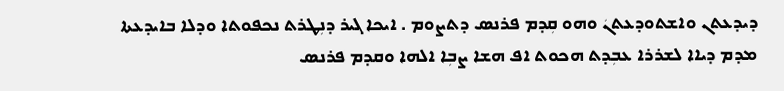ܕܝܕܥܬܢ ܘܐܫܬܘܕܥܬܢܿ ܘܗܘ ܩܼܕܡ ܦܪܢܣ ܕܬܨܘܡ . ܐܝܟܐ ܓܝܪ ܕܢܼܛܪܬ ܢܟܦܘܬܐ ܘܕܠܐ ܒܐܝܕܥܬܐ ܡܕܡ ܕܝܐܐ ܠܫܪܪܐ ܥܒܼܕܬ ܗܟܘܬ ܐܦ ܗܫܐ ܨܒܼܐ ܐܠܗܐ ܘܩܕܡ ܦܪܢܣ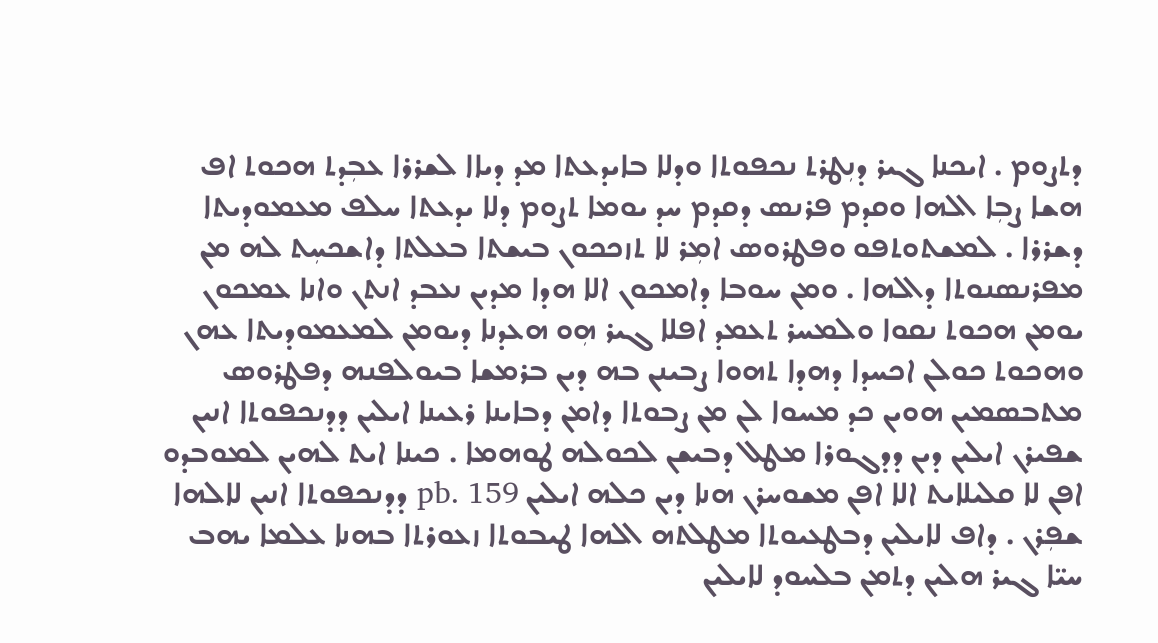ܕܬܨܘܡ . ܐܝܟܢܐ ܓܝܪ ܕܢܼܛܪܬ ܢܟܦܘܬܐ ܘܕܠܐ ܒܐܝܕܥܬܐ ܡܕ ܕܝܐܐ ܠܫܪܪܐ ܥܒܼܕܬ ܗܟܘܬ ܐܦ ܗܫܐ ܨܒܼܐ ܐܠܗܐ ܘܩܕܡ ܦܪܢܣ ܕܩܕܡ ܚܕ ܝܘܡܐ ܬܨܘܡ ܕܠܐ ܝܕܥܬܐ ܚܠܦ ܡܥܡܘܕܝܬܐ ܕܫܪܪܐ . ܠܡܫܬܘܬܦܘ ܘܦܛܪܘܣ ܐܡܼܪ ܠܐ ܬܙܟܟܘܢ ܒܝܫܬܐ ܒܥܠܬܐ ܕܐܫܟܚܼܬ ܠܗ ܡܢ ܡܦܪܢܣܢܘܬܐ ܕܐܠܗܐ . ܘܡܢ ܚܘܒܐ ܕܐܡܟܘܢ ܐܠܐ ܗܕܐ ܡܕܝܢ ܢܥܒܕ ܐܢܬܢ ܘܐܢܐ ܥܡܟܘܢ ܝܘܡܢ ܗܟܘܬ ܢܩܘܐ ܘܠܡܚܪ ܬܥܡܕ ܐܦܠܐ ܓܝܪ ܗܼܘ ܗܥܕܢܐ ܕܝܘܡܢ ܠܡܥܡܘܕܝܬܐ ܥܗܢ ܘܗܟܘܬ ܟܘܠܢ ܐܟܚܕܐ ܕܗܕܐ ܬܗܘܐ ܨܒܝܢܢ ܒܗ ܕܝܢ ܒܪܡܫܐ ܒܝܘܠܦܢܗ ܕܦܛܪܘܣ ܡܬܒܣܡܝܢ ܗܘܝܢ ܟܕ ܡܚܘܐ ܠܢ ܡܢ ܨܒܘܬܐ ܕܐܡܢ ܕܒܐܝܢܐ ܪܥܝܢܐ ܐܝܠܝܢ ܕܕܢܟܦܘܬܐ ܐܢܝܢ ܫܦܝܪܢ ܐܝܠܝܢ ܕܝܢ ܕܕܓܘܪܐ ܡܛܠ ܕܒܝܫܢ ܠܟܘܠܗ ܛܘܗܡܐ . ܟܝܢܐ ܐܝܬ ܠܗܝܢ ܠܡܘܒܕܘ ܐܦܢ ܠܐ ܩܠܝܠܐܝܬ ܐܠܐ ܐܦܢ ܡܫܘܚܪܢ ܗܢܐ ܕܝܢ ܟܠܗ ܐܝܠܝܢ pb. 159 ܕܕܢܟܦܘܬܐ ܐܢܝܢ ܠܐܠܗܐ ܫܦܼܪܢ . ܕܐܦ ܠܐܝܠܝܢ ܕܒܛܥܝܘܬܐ ܡܛܠܬܗ ܐܠܗܐ ܛܝܒܘܬܐ ܙܥܘܪܬܐ ܒܗܢܐ ܥܠܡܐ ܝܗܒ ܚܝ̈ܐ ܓܝܪ ܗܠܝܢ ܕܬܡܢ ܒܠܚܘܕ ܠܐܝܠܝܢ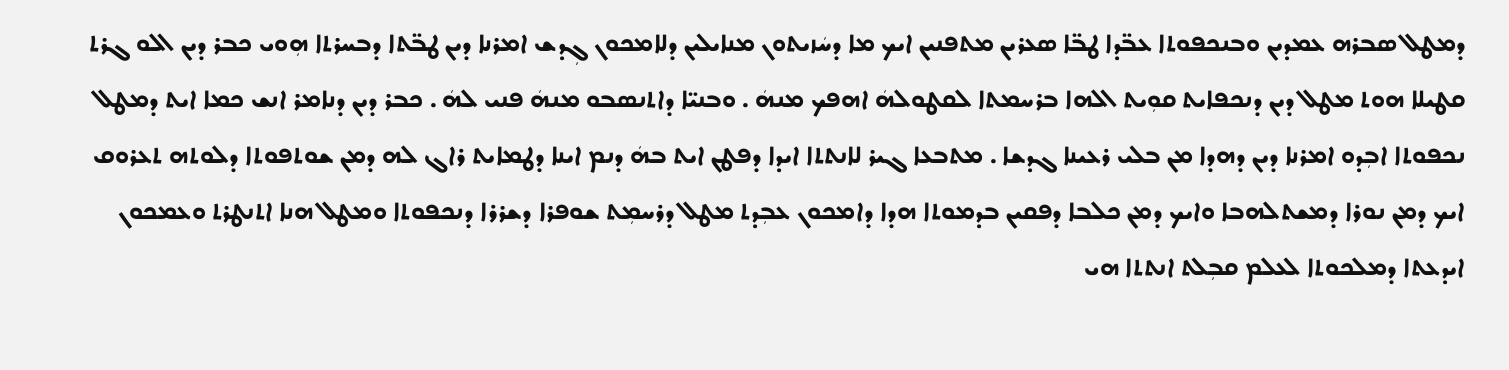ܕܡܛܠ ܣܒܪܗ ܥܡܕܝܢ ܘܒܢܟܦܘܬܐ ܥܒ̈ܕܐ ܛܒ̈ܐ ܣܥܪܝܢ ܡܬܦܢܝܢ ܐܝܟ ܡܐ ܕܚܿܙܝܬܘܢ ܡܢܐܝܠܝܢ ܕܠܐܡܟܘܢ ܓܼܕܫ ܐܡܪܢܐ ܕܝܢ ܛܒ̈ܬܐ ܕܒܚܪܬܐ ܗܼܘܝ ܟܒܪ ܕܝܢ ܐܠܘ ܓܪܬ ܩܛܝܠܐ ܗܘܬ ܡܛܠ ܕܝܢ ܕܢܟܦܐܝܬ ܩܘܼܝܬ ܐܠܗܐ ܒܪܚܡܬܐ ܠܩܛܘܠܗܿ ܐܗܦܟ ܡܢܗܿ . ܘܒܢܝ̈ܐ ܕܐܬܢܣܒܘ ܡܢܗܿ ܦܢܝ ܠܗܿ . ܟܒܪ ܕܝܢ ܕܢܐܡܪ ܐܢܫ ܟܡܐ ܐܝܬ ܕܡܛܠ ܢܟܦܘܬܐ ܐܒܼܕܘ ܐܡܪܢܐ ܕܝܢ ܕܗܕܐ ܡܢ ܒܠܝ ܪܥܝܢܐ ܓܕܫܐ . ܡܬܒܥܐ ܓܝܪ ܠܐܢܬܬܐ ܐܝܕܐ ܕܦܛܢ ܐܝܬ ܒܗܿ ܕܢܡ ܐܝܢܐ ܕܛܡܐܝܬ ܪܐܓ ܠܗ ܕܡܢ ܫܘܬܦܘܬܐ ܕܠܘܬܗ ܬܥܪܘܩ ܐܝܟ ܕܡܢ ܢܘܪܐ ܕܡܫܬܠܗܒܐ ܘܐܝܟ ܕܡܢ ܟܠܒܐ ܕܦܩܝܢ ܒܕܡܘܬܐ ܗܕܐ ܕܐܡܟܘܢ ܥܒܼܕܬ ܡܛܠ ܕܪܚܡܼܬ ܫܘܦܪܐ ܕܫܪܪܐ ܕܢܟܦܘܬܐ ܘܡܛܠ ܗܢܐ ܐܬܢܛܪܬ ܘܥܡܟܘܢ ܐܝܕܥܬܐ ܕܡܠܟܘܬܐ ܠܥܠܡ ܩܒܼܠܬ ܐܢܬܬܐ ܗܝ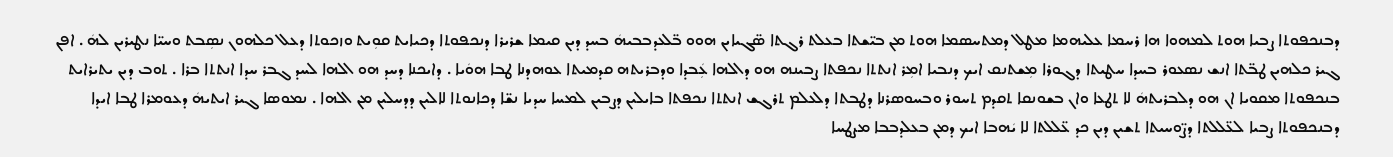ܕܒܢܟܦܘܬܐ ܨܒܝܐ ܗܘܬ ܠܡܗܘܐ ܗܐ ܪܚܡܐ ܥܠܝܗܡܐ ܡܛܠ ܕܡܬܚܣܡܐ ܗܘܬ ܡܢ ܒܝ̈ܫܬܐ ܒܥܠܬ ܪܓܬܐ ܣ̈ܓܝܐܝܢ ܗܘܘ ܒ̈ܠܥܕܒܒܝܗܿ ܒܚܕ ܕܝܢ ܩܝܡܐ ܫܪܝܪܐ ܕܢܟܦܘܬܐ ܕܟܝܐܝܬ ܩܘܼܝܬ ܘܙܟܘܬܐ ܕܥܠ ܟܠܗܘܢ ܢܣܼܒܬ ܘܚܝ̈ܐ ܢܛܝܪܝܢ ܠܗܿ . ܐܦܢ ܓܝܪ ܟܠܗܝܢ ܛܒ̈ܬܐ ܐܢܫ ܢܣܥܘܪ ܒܚܕܐ ܚܛܝܬܐ ܕܓܘܪܐ ܡܼܫܬܢܩ ܐܝܟ ܕܢܒܝܐ ܐܡܼܪ ܐܢܬܬܐ ܢܟܦܬܐ ܨܒܝܢܗ ܗܘ ܕܐܠܗܐ ܥܼܿܒܕܐ ܘܕܒܪܝܬܗ ܩܕܡܝܬܐ ܥܘܗܕܢܐ ܛܒܐ ܗܘܿܝܐ . ܕܐܝܟܢܐ ܕܚܕ ܗܘ ܐܠܗܐ ܠܚܕ ܓܒܪ ܚܕܐ ܐܢܬܬܐ ܒܪܐ . ܬܘܒ ܕܝܢ ܝܬܝܪܐܝܬ ܒܢܟܦܘܬܐ ܡܩܘܝܐ ܐܢ ܗܘ ܕܠܒܪܝܬܗܿ ܠܐ ܬܛܥܐ ܘܐܢ ܒܫܘܢܩܐ ܬܩܕܡ ܬܚܘܪ ܘܒܚܘܣܪܢܐ ܕܛܒܬܐ ܕܠܥܠܡ ܬܪܓܫ ܐܢܬܬܐ ܢܟܦܬܐ ܒܐܝܠܝܢ ܕܨܒܝܢ ܠܡܚܐ ܚܕܝܐ ܢܫ̈ܐ ܕܟܐܢܘܬܐ ܠܐܠܝܢ ܕܕܚܠܝܢ ܡܢ ܐܠܗܐ . ܢܡܘܣܐ ܓܝܪ ܐܝܬܝܗܿ ܕܥܘܡܪܐ ܛܒܐ ܐܝܕܐ ܕܒܢܟܦܘܬܐ ܨܒܝܐ ܠܥ̈ܠܠܬܐ ܕܨ̈ܘܚܝܬܐ ܬܫܝܢ ܕܝܢ ܟܕ ܥ̈ܠܠܬܐ ܠܐ ܝܿܗܒܐ ܐܝܟ ܕܡܢ ܒܥܠܕܒܒܐ ܡܨܛܚܐ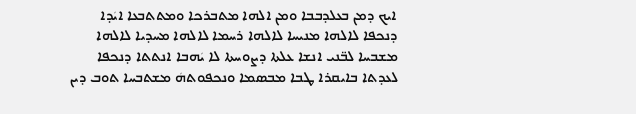ܐܝܟ ܕܡܢ ܒܥܠܕܒܒܐ ܘܡܢ ܐܠܗܐ ܡܬܒܪܟܐ ܘܡܬܬܒܥܐ ܐܝܿܕܐ ܕܢܟܦܐ ܠܐܠܗܐ ܡܢܝܚܐ ܠܐܠܗܐ ܪܚܡܐ ܠܐܠܗܐ ܡܚܕܝܐ ܠܐܠܗܐ ܡܫܒܚܐ ܠܒ̈ܢܝ ܐܢܫܐ ܥܠܬܐ ܕܨܘܚܬܐ ܠܐ ܝܿܗܒܐ ܐܢܬܬܐ ܕܢܟܦܐ ܠܥܕܬܐ ܒܐܝܩܪܐ ܛܒܐ ܡܒܣܡܐ ܘܢܟܦܘܬܗܿ ܡܫܬܒܚܐ ܬܘܒ ܕܝܢ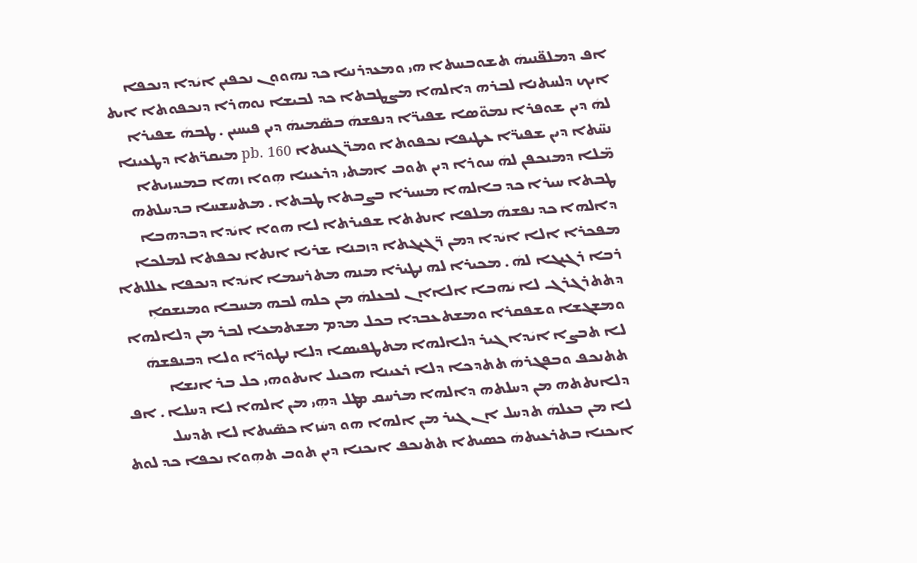ܐܦ ܕܡܠܦ̈ܢܝܗܿ ܬܫܘܒܚܬܐ ܗܝ ܘܡܥܕܪܢܝܐ ܟܕ ܢܗܘܘܢ ܢܟܦܝܢ ܐܝܿܕܐ ܕܢܟܦܐ ܐܝܟ ܕܠܚܬܢܐ ܠܒܪܗ ܕܐܠܗܐ ܡܨܛܒܬܐ ܟܕ ܠܒܝܫܐ ܢܘܗܪܐ ܕܢܟܦܘܬܐ ܐܝܬ ܠܗܿ ܕܝܢ ܫܘܦܪܐ ܢܡܘ̈ܣܐ ܫܦܝܪ̈ܐ ܕܢܦܫܗܿ ܒܣ̈ܡܝܗܿ ܕܝܢ ܦܝܚܝܢ . ܛܒܗܿ ܫܦܝܪܐ ܢܚ̈ܬܐ ܕܝܢ ܫܦܝܪ̈ܐ ܥܛܝܦܐ ܢܟܦܘܬܐ ܘܡܪ̈ܓܢܝܬܐ pb. 160 ܡܝܩܪ̈ܬܐ ܕܛܥܝܢܐ ܡ̈ܠܐ ܕܡܢܟܦܢ ܠܗܿ ܚܘܪܐ ܕܝܢ ܬܘܒ ܐܡܬܝ ܕܪܥܝܢܐ ܗܼܘܐ ܙܗܐ ܒܡܚܙܝܬܐ ܛܒܬܐ ܚܝܪܐ ܟܕ ܒܐܠܗܐ ܡܚܝܪܐ ܒܨܒܬܐ ܛܒܬܐ . ܡܬܚܫܚܐ ܒܕܚܠܬܗ ܕܐܠܗܐ ܟܕ ܢܦܫܗܿ ܡܠܦܐ ܐܢܬܬܐ ܫܦܝܪܬܐ ܠܐ ܗܘܐ ܐܝܿܕܐ ܕܒܕܗܒܐ ܡܦܟܪܐ ܐܠܐ ܐܝܿܕܐ ܕܡܢ ܪ̈ܓܝܓܬܐ ܕܙܒܢܐ ܫܪܝܐ ܐܢܬܐ ܢܟܦܬܐ ܠܡܠܟܐ ܪܒܐ ܪܓܝܓܐ ܠܗܿ . ܡܟܝܪܐ ܠܗ ܢܛܝܪܐ ܡܢܗ ܡܬܪܚܡܐ ܐܝܿܕܐ ܕܢܟܦܐ ܥܠܠܬܐ ܕܬܬܪܓܪܓ ܠܐ ܝܿܗܒܐ ܐܠܐܐܢ ܠܒܥܠܗܿ ܡܢ ܟܠܗ ܠܒܗ ܡܚܒܐ ܘܡܢܫܩܐܼ ܘܡܫܓܫܐ ܘܫܦܩܪܐ ܘܡܫܬܥܒܕܐ ܒܟܠ ܡܕܡ ܡܫܬܡܥܐ ܠܒܪ ܡܢ ܕܠܐܠܗܐ ܠܐ ܬܒܨܐ ܐܝܿܕܐ ܓܝܪ ܕܠܐܠܗܐ ܡܬܛܦܝܣܐ ܕܠܐ ܢܛܘܪ̈ܐ ܘܠܐ ܕܒܢܦܫܗܿ ܬܬܢܟܦ ܘܒܦܓܪܗܿ ܬܬܕܟܐ ܕܠܐ ܪܥܝܢܐ ܗܟܝܠ ܐܝܬܘܗܝ ܟܠ ܒܪ ܐܢܫܐ ܕܠܐܢܬܬܗ ܡܢ ܕܚܠܬܗ ܕܐܠܗܐ ܡܪܚܩ ܡܛܠ ܕܗܼܝ ܡܢ ܐܠܗܐ ܠܐ ܕܚܠܐ . ܐܦ ܠܐ ܡܢ ܒܥܠܗܿ ܬܕܚܠ ܐܢ ܓܝܪ ܡܢ ܐܠܗܐ ܗܘ ܕܚܿܙܐ ܟܣ̈ܝܬܐ ܠܐ ܬܕܚܠ ܐܝܟܢܐ ܒܬܪܥܝܬܗܿ ܟܣܝܬܐ ܬܬܢܟܦ ܐܝܟܢܐ ܕܝܢ ܬܘܒ ܬܗܼܘܐ ܢܟܦܐ ܟܕ ܠܘܬ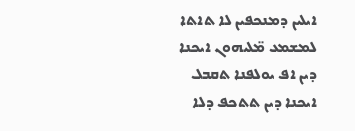ܐܝܠܝܢ ܕܡܢܟܦܝܢ ܠܐ ܬܐܬܐ ܠܡܫܡܥ ܡ̈ܠܝܗܘܢ ܐܝܟܢܐ ܕܝܢ ܐܦ ܝܘܠܦܢܐ ܬܩܒܠ ܐܝܟܢܐ ܕܝܢ ܬܬܟܦ ܕܠܐ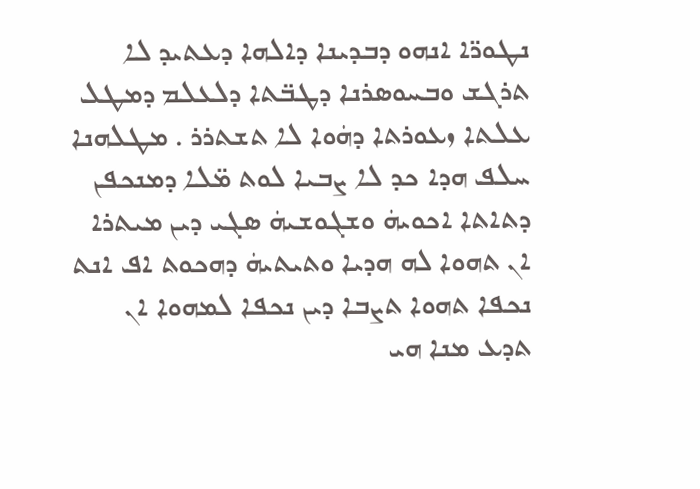ܢܛܘܪ̈ܐ ܐܢܗܘ ܕܒܕܝܢܐ ܕܐܠܗܐ ܕܥܬܝܕ ܠܐ ܬܪܓܫ ܘܒܚܘܣܪܢܐ ܕܛܒ̈ܬܐ ܕܠܥܠܡ ܕܡܛܠ ܥܠܬܐ ܙܥܘܪܬܐ ܕܗܿܘܐ ܠܐ ܬܫܬܪܪ . ܡܛܠܗܢܐ ܚܠܦ ܗܕܐ ܟܕ ܠܐ ܨܒܝܐ ܠܘܬ ܡ̈ܠܐ ܕܡܢܟܦܢ ܕܬܐܬܐ ܐܟܘܝܗܿ ܘܫܓܘܫܝܗܿ ܣܓܝ ܕܝܢ ܡܝܬܪܐ ܐܢ ܬܗܘܐ ܠܗ ܗܕܝܐ ܘܬܝܬܝܗܿ ܕܗܟܘܬ ܐܦ ܐܢܬ ܢܟܦܐ ܬܗܘܐ ܬܨܒܐ ܕܝܢ ܢܟܦܐ ܠܡܗܘܐ ܐܢ ܬܕܥ ܡܢܐ ܗܝ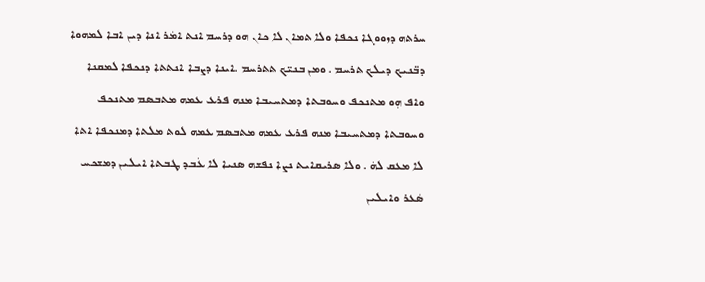ܚܪܬܗ ܕܙܘܘܓܐ ܢܟܦܐ ܘܠܐ ܬܡܐܢ ܠܐ ܟܐܢ ܗܘ ܕܪܚܡ ܐܢܬ ܐܡܿܪ ܐܢܐ ܕܝܢ ܐܒܐ ܠܡܗܘܐ ܕܒ̈ܢܝܟ ܕܝܠܟ ܬܪܚܡ . ܘܡܢ ܒܢܝ̈ܟ ܬܬܪܚܡ .ܐܝܢܐ ܕܨܒܐ ܐܢܬܬܐ ܕܢܟܦܐ ܠܡܩܢܐ ܘܐܦ ܗܼܘ ܡܬܢܟܦ ܘܚܘܒܬܐ ܕܡܬܚܝܒܐ ܡܢܗ ܦܪܥ ܥܡܗ ܡܬܒܣܡ ܡܬܢܟܦ ܘܚܘܒܬܐ ܕܡܬܚܝܒܐ ܡܢܗ ܦܪܥ ܥܡܗ ܡܬܒܣܡ ܥܡܗ ܠܘܬ ܡܠܬܐ ܕܡܢܟܦܐ ܐܬܐ ܠܐ ܡܥܩ ܠܗܿ . ܘܠܐ ܣܪܝܩܐܝܬ ܢܨܐ ܢܦܫܗ ܣܢܝܐ ܠܐ ܥܿܒܕ ܛܒܬܐ ܐܝܠܝܢ ܕܡܫܟܚ ܣܿܥܪ ܘܐܝܠܝܢ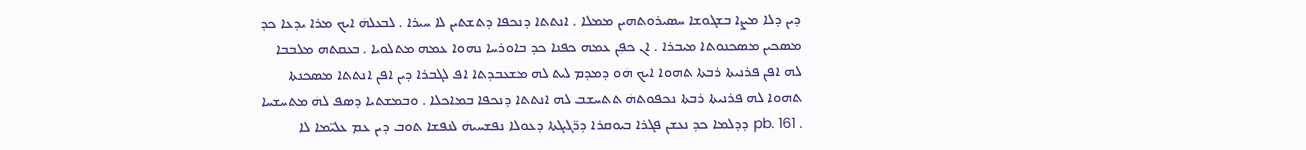ܕܝܢ ܕܠܐ ܡܨܐ ܒܫܓܘܫܐ ܚܣܝܪܘܬܗܝܢ ܡܡܠܐ . ܐܢܬܬܐ ܕܢܟܦܐ ܕܬܫܬܝܢ ܠܐ ܚܝܪܐ . ܠܒܥܠܗܿ ܐܝܟ ܡܪܐ ܝܕܥܐ ܟܕ ܡܣܟܝܢ ܡܣܟܢܘܬܐ ܡܝܒܪܐ . ܐܢ ܟܦܼܢ ܥܡܗ ܟܦܢܐ ܟܕ ܒܐܘܪܚܐ ܢܗܘܐ ܥܡܗ ܡܬܠܘܝܐ . ܒܥܩܬܗ ܡܠܒܒܐ ܠܗ ܐܦܢ ܦܪܢܝܬܐ ܪܒܬܐ ܬܗܘܐ ܐܝܟ ܗܿܘ ܕܡܕܡ ܠܝܬ ܠܗ ܡܫܥܒܕܬܐ ܐܦ ܠܓܒܪܐ ܕܝܢ ܐܦܢ ܐܢܬܬܐ ܡܣܟܢܬܐ ܬܗܘܐ ܠܗ ܦܪܢܝܬܐ ܪܒܬܐ ܢܟܦܘܬܗܿ ܬܬܚܫܒ ܠܗ ܐܢܬܬܐ ܕܢܟܦܐ ܒܡܐܟܠܐ . ܘܒܡܫܬܝܐ ܕܣܦ ܠܗܿ ܡܬܚܫܚܐ . pb. 161 ܕܕܠܡܐ ܟܕ ܢܥܫܢ ܦܓܪܐ ܒܝܘܩܪܐ ܕܪ̈ܓܝܓܬܐ ܕܥܘܠܐ ܢܦܫܚܝܗܿ ܠܢܦܫܐ ܬܘܒ ܕܝܢ ܥܡ ܥܠܝ̈ܡܐ ܠܐ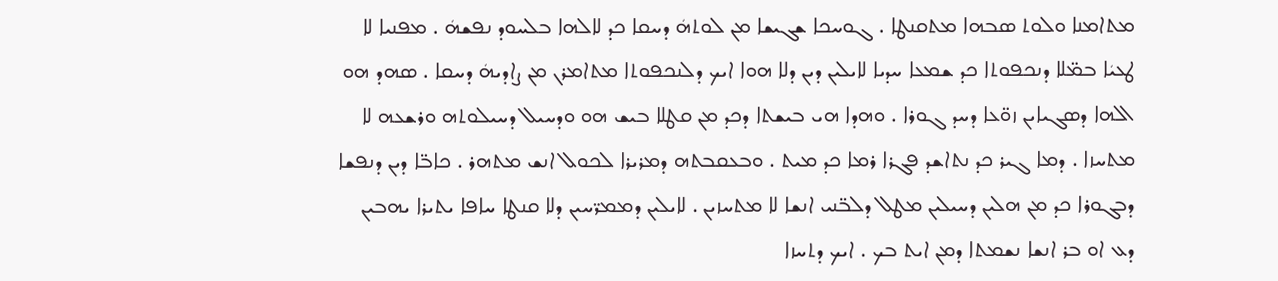ܡܬܐܡܢܐ ܘܠܘܬ ܣܒܗܐ ܡܬܩܢܛܐ . ܓܘܚܟܐ ܫܓܝܫܐ ܡܢ ܠܘܬܗܿ ܕܚܩܐ ܟܕ ܠܐܠܗܐ ܒܠܚܘܕ ܢܦܫܗܿ . ܡܦܢܝܐ ܠܐ ܛܥܝܿܐ ܒܡ̈ܠܐ ܕܢܟܦܘܬܐ ܟܕ ܫܡܥܐ ܚܕܝܐ ܠܐܝܠܝܢ ܕܝܢ ܕܠܐ ܗܘܐ ܐܝܟ ܕܠܢܟܦܘܬܐ ܡܬܐܡܪܢ ܡܢ ܨܐܕܝܗܿ ܕܚܩܐ . ܣܗܕ ܗܘ ܐܠܗܐ ܕܣܓܝܐܝܢ ܙܘ̈ܥܐ ܕܚܕ ܓܘܪܐ . ܘܗܕܐ ܗܝ ܒܝܫܬܐ ܕܟܕ ܡܢ ܩܛܠܐ ܒܝܫ ܗܘ ܘܕܚܝܠ ܕܚܝܠܘܬܗ ܘܪܫܥܗ ܠܐ ܡܬܚܙܐ . ܕܡܐ ܓܝܪ ܟܕ ܢܬܐܫܕ ܦܓܪܐ ܪܡܐ ܟܕ ܡܝܬ . ܘܒܥܩܒܬܗ ܕܡܪܝܪܐ ܠܟܘܠ ܐܢܫ ܡܬܗܪ . ܟܐܒ̈ܐ ܕܝܢ ܕܢܦܫܐ ܕܒܓܘܪܐ ܟܕ ܡܢ ܗܠܝܢ ܕܚܝܠܝܢ ܡܛܠ ܕܠܒ̈ܢܝ ܐܢܫܐ ܠܐ ܡܬܚܙܝܢ . ܠܐܝܠܝܢ ܕܡܡܪ̈ܚܝܢ ܕܠܐ ܩܢܛܐ ܚܐܦܐ ܝܬܝܪܐ ܝܗܒܝܢ ܕܥ ܐܘ ܒܪ ܐܢܫܐ ܢܫܡܬܐ ܕܡܢ ܐܝܬ ܒܟ . ܐܝܟ ܕܬܚܙܐ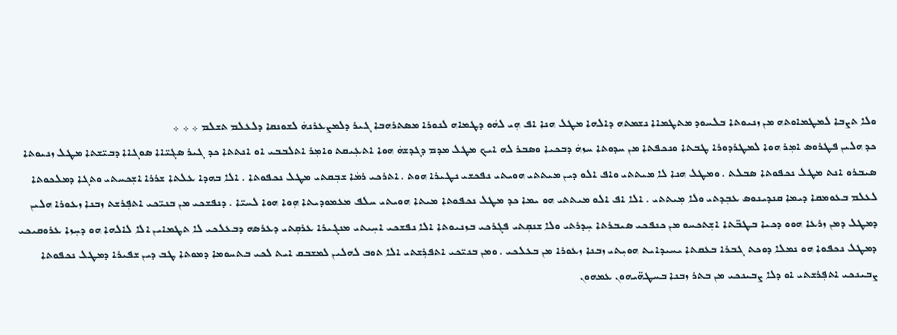ܘܠܐ ܬܨܒܐ ܠܡܛܡܐܘܬܗ ܡܢ ܙܢܝܘܬܐ ܒܠܚܘܕ ܡܬܛܡܐܐ ܢܫܡܬܗ ܕܐܠܗܐ ܡܛܠ ܗܢܐ ܐܦ ܗܼܝ ܠܗܿܘ ܕܛܡܐܗ ܠܢܘܪܐ ܡܣܬܪܗܒܐ ܓܝܪ ܕܠܡܨܥܪܢܗܿ ܠܫܘܢܩܐ ܕܠܥܠܡ ܬܫܠܡ ܀ ܀ ܀
ܟܕ ܗܠܝܢ ܦܛܪܘܣ ܐܡܼܪ ܗܘܐ ܠܡܛܪܕܘܪܐ ܛܒܬܐ ܘܢܟܦܬܐ ܡܢ ܚܕܘܬܐ ܚܙܗܿ ܕܒܟܝܐ ܘܣܒܪ ܠܗ ܐܝܟ ܡܛܠ ܡܕܡ ܕܓܕܫܗܿ ܗܘܐ ܐܬܥܼܝܩܬ ܘܐܡܼܪ ܐܬܠܒܒܝ ܐܘ ܐܢܬܬܐ ܟܕ ܓܝܪ ܣܓܝ̈ܐܐ ܣܘܓܐܐ ܕܒܝ̈ܫܬܐ ܡܛܠ ܙܢܝܘܬܐ ܣܝܒܪܘ ܐܢܬ ܡܛܠ ܢܟܦܘܬܐ ܣܒܠܬ . ܘܡܛܠ ܗܢܐ ܠܐ ܡܝܬܬܝ ܘܐܦ ܐܠܘ ܕܝܢ ܡܝܬܬܝ ܗܘܝܬܝ ܢܦܟܫܝ ܢܛܝܪܐ ܗܘܬ . ܐܬܪܟܝ ܪܡܿܐ ܫܒܼܩܬܝ ܡܛܠ ܢܟܦܘܬܐ . ܐܠܐ ܒܗܕܐ ܥܠܬܐ ܫܪܪܐ ܐܫܼܟܚܬܝ ܘܬܓܐ ܕܡܠܟܘܬܐ ܠܥܠܡ ܒܥܘܡܩܐ ܕܝܡܐ ܩܢܕܝܢܘܣ ܥܒܼܕܬܝ ܘܠܐ ܡܼܝܬܬܝ . ܐܠܐ ܐܦ ܐܠܘ ܡܝܬܬܝ ܗܘ ܝܡܐ ܟܕ ܡܛܠ ܢܟܦܘܬܐ ܡܝܬܐ ܗܘܝܬܝ ܚܠܦ ܡܥܡܘܕܝܬܐ ܗܼܘܐ ܗܘܐ ܠܚܝ̈ܐ . ܕܢܦܫܟܝ ܡܢ ܒܢܝ̈ܟܝ ܐܬܦܼܪܫܬ ܙܒܢܐ ܙܥܘܪܐ ܗܠܝܢ ܕܡܛܠ ܕܡܢ ܙܪܥܐ ܗܘܘ ܕܟܝܐ ܒܛܒ̈ܬܐ ܐܫܼܬܟܚܘ ܡܢ ܟܢܦܟܝ ܣܝܒܪܬܐ ܚܼܕܪܬܝ ܘܠܐ ܫܢܩܼܬܝ ܦܓܪܟܝ ܒܙܢܝܘܬܐ ܐܠܐ ܢܦܫܟܝ ܐܚܼܝܬܝ ܡܢܓܝܪܐ ܥܪܩܼܬܝ ܕܥܪܣܗ ܕܒܥܠܟܝ ܠܐ ܬܛܡܐܝܢ ܐܠܐ ܠܐܠܗܐ ܗܘ ܕܚܼܙܐ ܥܪܘܩܝܟܝ ܕܡܛܠ ܢܟܦܘܐ ܗܘ ܢܡܠܐ ܕܘܟܬ ܓܒܪܐ ܒܥܩܬܐ ܝܚܝܕܐܝܬ ܗܘܝܼܬܝ ܙܒܢܐ ܙܥܘܪܐ ܡܢ ܒܥܠܟܝ . ܘܡܢ ܒܢܝ̈ܟܝ ܐܬܦܪܼܫܬܝ ܐܠܐ ܬܘܒ ܠܗܠܝܢ ܠܡܫܒܩ ܐܝܬ ܠܟܝ ܒܬܚܘܡܐ ܕܡܘܬܐ ܛܒ ܕܝܢ ܫܦܝܪܐ ܕܡܛܠ ܢܟܦܘܬܐ ܨܒܝܢܟܝ ܐܬܦܼܪܫܬܝ ܐܘ ܕܠܐ ܨܒܝܢܟܝ ܡܢ ܒܬܪ ܙܒܢܐ ܒܚܛܗ̈ܝܗܘܢ ܥܡܗܘܢ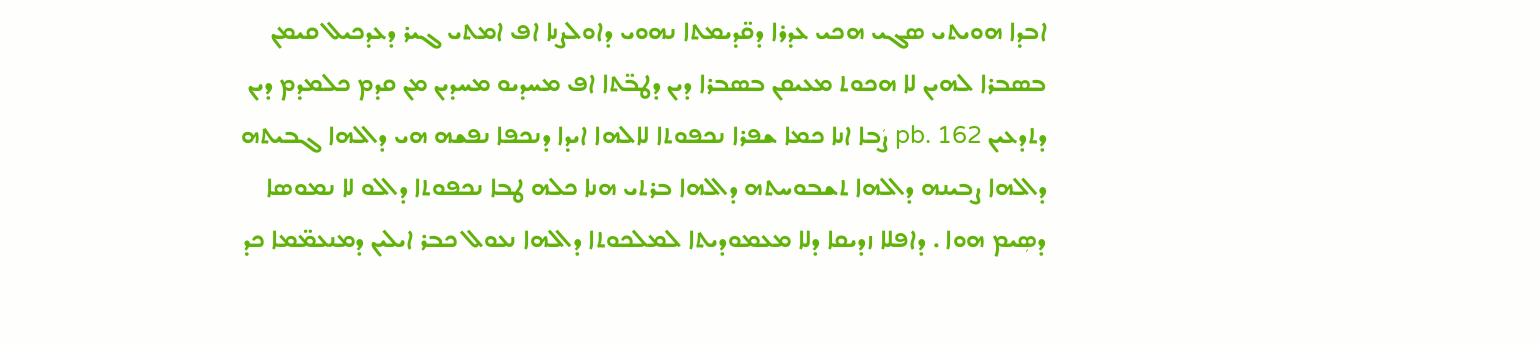ܐܒܕܐ ܗܘܝܬܝ ܣܓܝ ܗܟܝ ܥܕܪܐ ܕܩ̈ܕܝܡܬܐ ܢܗܘܝ ܕܐܘܠܨܢܐ ܐܦ ܐܡܬܝ ܓܝܪ ܕܥܕܟܝܠ ܩܝܡܢ ܒܣܒܪܐ ܠܗܝܢ ܠܐ ܗܟܘܬ ܡܥܝܩܢ ܒܣܒܪܐ ܕܝܢ ܕܛܒ̈ܬܐ ܐܦ ܡܚܕܝܘ ܡܚܕܝܢ ܡܢ ܩܕܡ ܟܠܡܕܡ ܕܝܢ ܕܬܕܥܝܢ pb. 162 ܨܿܒܐ ܐܢܐ ܟܡܐ ܫܦܪܐ ܢܟܦܘܬܐ ܠܐܠܗܐ ܐܝܕܐ ܕܢܟܦܐ ܢܦܫܗ ܗܝ ܕܐܠܗܐ ܓܒܝܬܗ ܕܐܠܗܐ ܨܒܝܢܗ ܕܐܠܗܐ ܬܫܒܘܚܬܗ ܕܐܠܗܐ ܒܪܬܝ ܗܢܐ ܟܠܗ ܛܒܐ ܢܟܦܘܬܐ ܕܐܠܘ ܠܐ ܢܡܘܣܐ ܕܣܼܝܡ ܗܘܐ . ܕܐܦܠܐ ܙܕܝܩܐ ܕܠܐ ܡܥܡܘܕܝܬܐ ܠܡܠܟܘܬܐ ܕܐܠܗܐ ܢܥܘܠ ܟܒܪ ܐܝܠܝܢ ܕܡܢܥܡ̈ܡܐ ܟܕ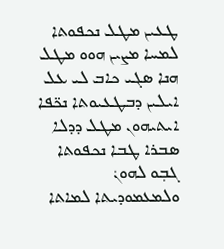ܛܥܝܢ ܡܛܠ ܢܟܦܘܬܐ ܠܡܚܐ ܡܨܝܢ ܗܘܘ ܡܛܠ ܗܢܐ ܣܓܝ ܟܐܒ ܠܝ ܥܠ ܐܝܠܝܢ ܕܒܛܥܝܘܬܐ ܢܟ̈ܦܐ ܐܝܬܝܗܘܢ ܡܛܠ ܕܕܠܐ ܣܒܪܐ ܛܒܐ ܢܟܦܘܬܐ ܓܒܼܘ ܠܗܘܢܿ ܘܠܡܥܡܘܕܝܬܐ ܠܡܐܬܐ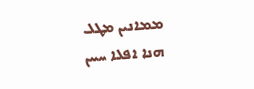ܡܡܐܢܝܢ ܡܛܠ ܗܢܐ ܐܦܠܐ ܚܝܝܢ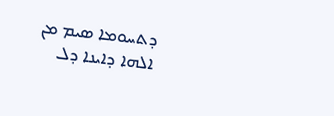ܕܬܚܘܡܐ ܣܝܡ ܡܢ ܐܠܗܐ ܕܐܝܢܐ ܕܠ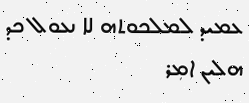ܥܡܝܕ ܠܡܠܟܘܬܗ ܠܐ ܢܥܘܠ ܟܕ ܗܠܝܢ ܐܡܼܪ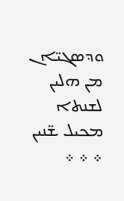ܘܕܣܓܝ̈ܐܢ ܡܢ ܗܠܝܢ ܠܫܢܬܐ ܡܟܝܠ ܫ̈ܢܝܢ ܀ ܀ ܀